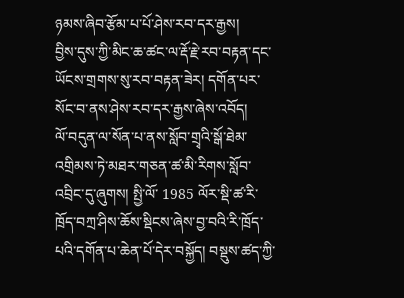ཉམས་ཞིབ་རྩོམ་པ་པོ་ཤེས་རབ་དར་རྒྱས།
བྱིས་དུས་ཀྱི་མིང་ཆ་ཚང་ལ་རྡོ་རྗེ་རབ་བརྟན་དང་ཡོངས་གྲགས་སུ་རབ་བརྟན་ཟེར། དགོན་པར་སོང་བ་ནས་ཤེས་རབ་དར་རྒྱས་ཞེས་འབོད།
ལོ་བདུན་ལ་སོན་པ་ནས་སློབ་གྲྭའི་སྒོ་ཐེམ་འགྲིམས་ཏེ་མཐར་གཅན་ཚ་མི་རིགས་སློབ་འབྲིང་དུ་ཞུགས། སྤྱི་ལོ་ 1985 ལོར་སྡི་ཚ་རི་ཁྲོད་བཀྲ་ཤིས་ཆོས་སྡིངས་ཞེས་བྱ་བའི་རི་ཁྲོད་པའི་དགོན་པ་ཆེན་པོ་དེར་བསྐྱོད། བསྡུས་ཚད་ཀྱི་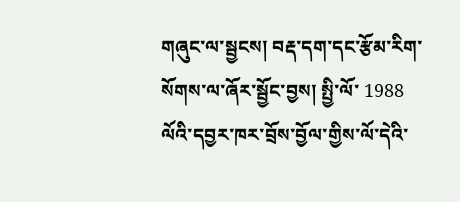གཞུང་ལ་སྦྱངས། བརྡ་དག་དང་རྩོམ་རིག་སོགས་ལ་ཞོར་སྦྱོང་བྱས། སྤྱི་ལོ་ 1988 ལོའི་དབྱར་ཁར་བྲོས་བྱོལ་གྱིས་ལོ་དེའི་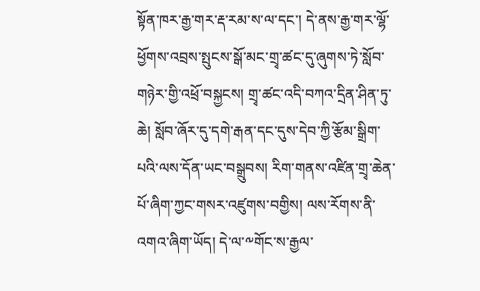སྟོན་ཁར་རྒྱ་གར་རྡ་རམ་ས་ལ་དང་། དེ་ནས་རྒྱ་གར་ལྷོ་ཕྱོགས་འབྲས་སྤུངས་སྒོ་མང་གྲྭ་ཚང་དུ་ཞུགས་ཏེ་སློབ་གཉེར་གྱི་འཕྲོ་བསྐྱངས། གྲྭ་ཚང་འདི་བཀའ་དྲིན་ཤིན་ཏུ་ཆེ། སློབ་ཞོར་དུ་དགེ་རྒན་དང་དུས་དེབ་ཀྱི་རྩོམ་སྒྲིག་པའི་ལས་དོན་ཡང་བསྒྲུབས། རིག་གནས་འཛིན་གྲྭ་ཆེན་པོ་ཞིག་ཀྱང་གསར་འཛུགས་བགྱིས། ལས་རོགས་ནི་འགའ་ཞིག་ཡོད། དེ་ལ་༸གོང་ས་རྒྱལ་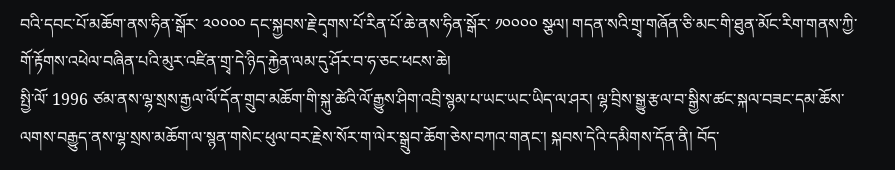བའི་དབང་པོ་མཆོག་ནས་ཧིན་སྒོར་ ༢༠༠༠༠ དང་སྐྱབས་རྗེ་དྭགས་པོ་རིན་པོ་ཆེ་ནས་ཧིན་སྒོར་ ༡༠༠༠༠ སྩལ། གདན་སའི་གྲྭ་གཞོན་ཅི་མང་གི་ཐུན་མོང་རིག་གནས་ཀྱི་གོ་རྟོགས་འཕེལ་བཞིན་པའི་མུར་འཛིན་གྲྭ་དེ་ཉིད་རྐྱེན་ལམ་དུ་ཤོར་བ་ཧ་ཅང་ཕངས་ཆེ།
སྤྱི་ལོ་ 1996 ཙམ་ནས་ལྷ་སྲས་རྒྱལ་ལོ་དོན་གྲུབ་མཆོག་གི་སྐུ་ཚེའི་ལོ་རྒྱུས་ཤིག་འབྲི་སྙམ་པ་ཡང་ཡང་ཡིད་ལ་ཤར། ལྷ་བྲིས་སྒྱུ་རྩལ་བ་སྒྱིས་ཚང་སྐལ་བཟང་དམ་ཆོས་ལགས་བརྒྱུད་ནས་ལྷ་སྲས་མཆོག་ལ་སྙན་གསེང་ཕུལ་བར་རྗེས་སོར་ག་ལེར་སྒྲུབ་ཆོག་ཅེས་བཀའ་གནང་། སྐབས་དེའི་དམིགས་དོན་ནི། བོད་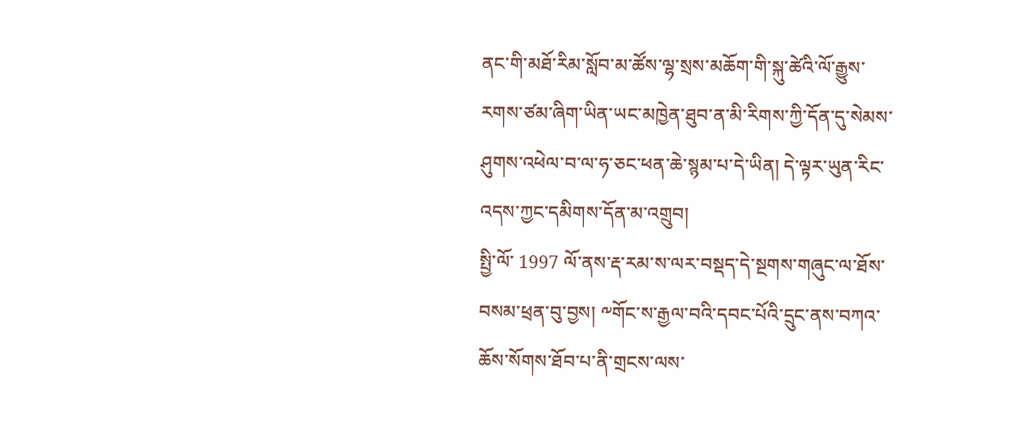ནང་གི་མཐོ་རིམ་སློབ་མ་ཚོས་ལྷ་སྲས་མཆོག་གི་སྐུ་ཚེའི་ལོ་རྒྱུས་རགས་ཙམ་ཞིག་ཡིན་ཡང་མཁྱེན་ཐུབ་ན་མི་རིགས་ཀྱི་དོན་དུ་སེམས་ཤུགས་འཕེལ་བ་ལ་ཧ་ཅང་ཕན་ཆེ་སྙམ་པ་དེ་ཡིན། དེ་ལྟར་ཡུན་རིང་འདས་ཀྱང་དམིགས་དོན་མ་འགྲུབ།
སྤྱི་ལོ་ 1997 ལོ་ནས་རྡ་རམ་ས་ལར་བསྡད་དེ་སྔགས་གཞུང་ལ་ཐོས་བསམ་ཕྲན་བུ་བྱས། ༸གོང་ས་རྒྱལ་བའི་དབང་པོའི་དྲུང་ནས་བཀའ་ཆོས་སོགས་ཐོབ་པ་ནི་གྲངས་ལས་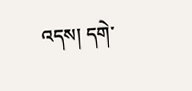འདས། དགེ་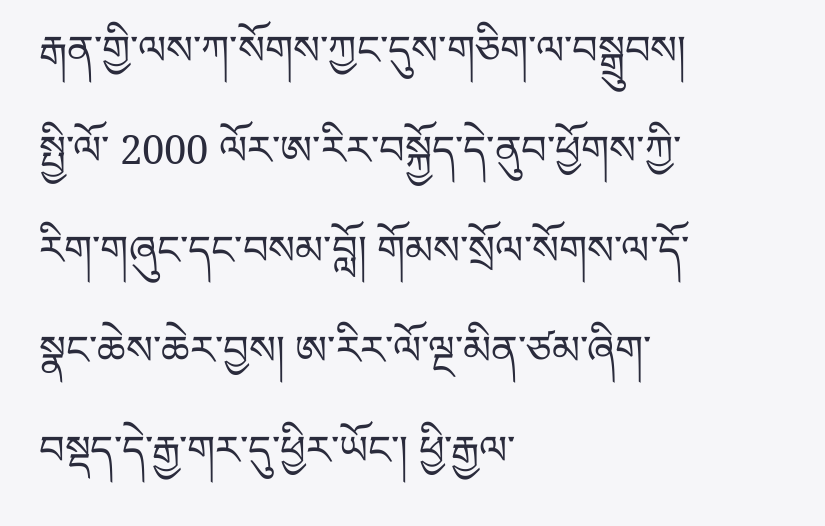རྒན་གྱི་ལས་ཀ་སོགས་ཀྱང་དུས་གཅིག་ལ་བསྒྲུབས། སྤྱི་ལོ་ 2000 ལོར་ཨ་རིར་བསྐྱོད་དེ་ནུབ་ཕྱོགས་ཀྱི་རིག་གཞུང་དང་བསམ་བློ། གོམས་སྲོལ་སོགས་ལ་དོ་སྣང་ཆེས་ཆེར་བྱས། ཨ་རིར་ལོ་ལྔ་མིན་ཙམ་ཞིག་བསྡད་དེ་རྒྱ་གར་དུ་ཕྱིར་ཡོང་། ཕྱི་རྒྱལ་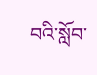བའི་སློབ་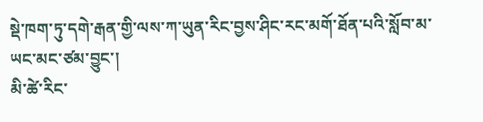སྡེ་ཁག་ཏུ་དགེ་རྒན་གྱི་ལས་ཀ་ཡུན་རིང་བྱས་ཤིང་རང་མགོ་ཐོན་པའི་སློབ་མ་ཡང་མང་ཙམ་བྱུང་།
མི་ཚེ་རིང་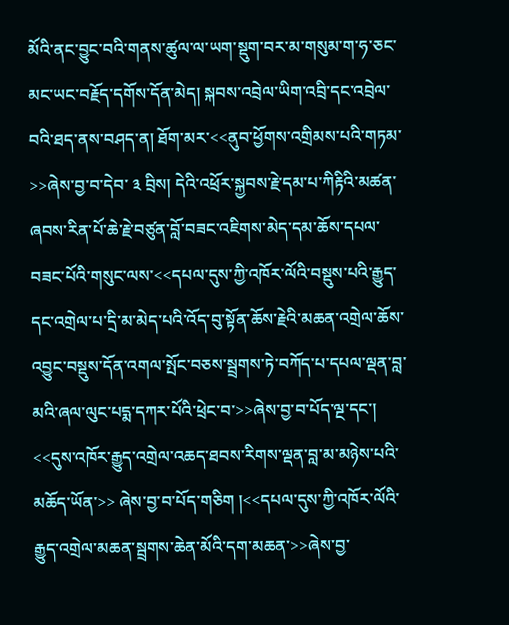མོའི་ནང་བྱུང་བའི་གནས་ཚུལ་ལ་ཡག་སྡུག་བར་མ་གསུམ་ག་ཧ་ཅང་མང་ཡང་བརྗོད་དགོས་དོན་མེད། སྐབས་འབྲེལ་ཡིག་འབྲི་དང་འབྲེལ་བའི་ཐད་ནས་བཤད་ན། ཐོག་མར་<<ནུབ་ཕྱོགས་འགྲིམས་པའི་གཏམ་>>ཞེས་བྱ་བ་དེབ་ ༣ བྲིས། དེའི་འཕྲོར་སྐྱབས་རྗེ་དམ་པ་ཀིརྟིའི་མཚན་ཞབས་རིན་པོ་ཆེ་རྗེ་བཙུན་བློ་བཟང་འཇིགས་མེད་དམ་ཆོས་དཔལ་བཟང་པོའི་གསུང་ལས་<<དཔལ་དུས་ཀྱི་འཁོར་ལོའི་བསྡུས་པའི་རྒྱུད་དང་འགྲེལ་པ་དྲི་མ་མེད་པའི་འོད་བུ་སྟོན་ཆོས་རྗེའི་མཆན་འགྲེལ་ཆོས་འབྱུང་བསྡུས་དོན་འགལ་སྤོང་བཅས་སྦྲགས་ཏེ་བཀོད་པ་དཔལ་ལྡན་བླ་མའི་ཞལ་ལུང་པདྨ་དཀར་པོའི་ཕྲེང་བ་>>ཞེས་བྱ་བ་པོད་ལྔ་དང་། <<དུས་འཁོར་རྒྱུད་འགྲེལ་འཆད་ཐབས་རིགས་ལྡན་བླ་མ་མཉེས་པའི་མཆོད་ཡོན་>> ཞེས་བྱ་བ་པོད་གཅིག །<<དཔལ་དུས་ཀྱི་འཁོར་ལོའི་རྒྱུད་འགྲེལ་མཆན་སྦྲགས་ཆེན་མོའི་དག་མཆན་>>ཞེས་བྱ་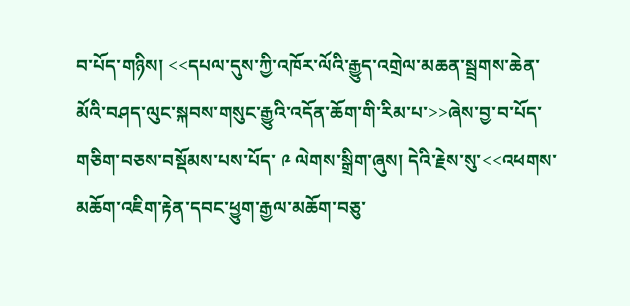བ་པོད་གཉིས། <<དཔལ་དུས་ཀྱི་འཁོར་ལོའི་རྒྱུད་འགྲེལ་མཆན་སྦྲགས་ཆེན་མོའི་བཤད་ལུང་སྐབས་གསུང་རྒྱུའི་འདོན་ཆོག་གི་རིམ་པ་>>ཞེས་བྱ་བ་པོད་གཅིག་བཅས་བསྡོམས་པས་པོད་ ༩ ལེགས་སྒྲིག་ཞུས། དེའི་རྗེས་སུ་<<འཕགས་མཆོག་འཇིག་རྟེན་དབང་ཕྱུག་རྒྱལ་མཆོག་བཅུ་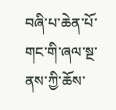བཞི་པ་ཆེན་པོ་གང་གི་ཞལ་སྔ་ནས་ཀྱི་ཆོས་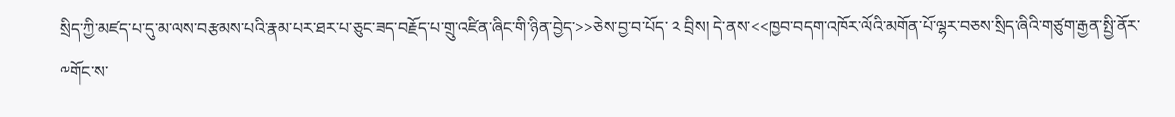སྲིད་ཀྱི་མཛད་པ་དུ་མ་ལས་བརྩམས་པའི་རྣམ་པར་ཐར་པ་ཅུང་ཟད་བརྗོད་པ་གྲུ་འཛིན་ཞིང་གི་ཉིན་བྱེད་>>ཅེས་བྱ་བ་པོད་ ༢ བྲིས། དེ་ནས་<<ཁྱབ་བདག་འཁོར་ལོའི་མགོན་པོ་ལྷར་བཅས་སྲིད་ཞིའི་གཙུག་རྒྱན་སྤྱི་ནོར་༸གོང་ས་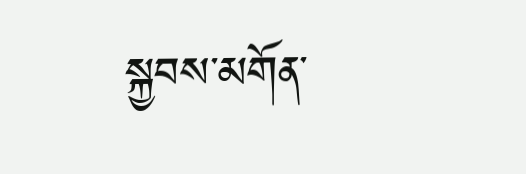སྐྱབས་མགོན་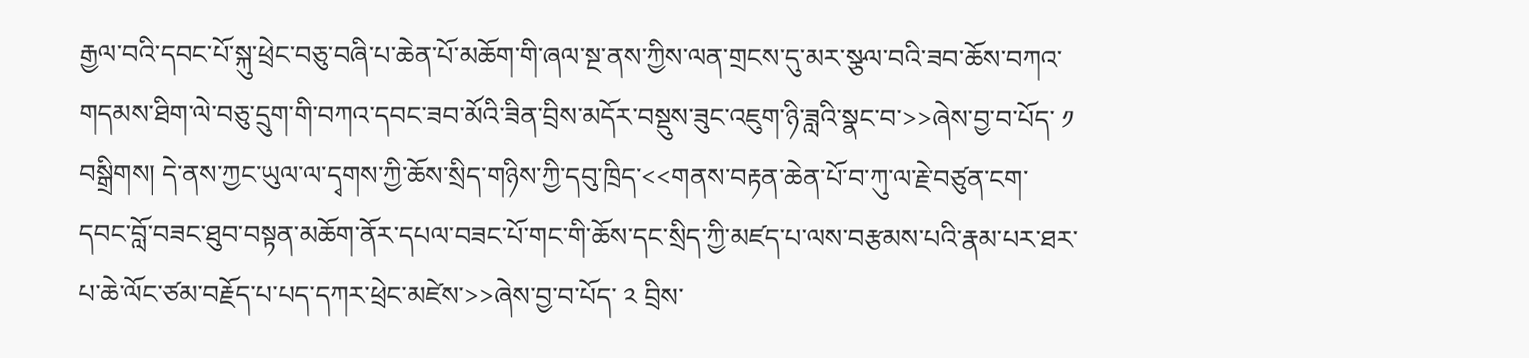རྒྱལ་བའི་དབང་པོ་སྐུ་ཕྲེང་བཅུ་བཞི་པ་ཆེན་པོ་མཆོག་གི་ཞལ་སྔ་ནས་ཀྱིས་ལན་གྲངས་དུ་མར་སྩལ་བའི་ཟབ་ཆོས་བཀའ་གདམས་ཐིག་ལེ་བཅུ་དྲུག་གི་བཀའ་དབང་ཟབ་མོའི་ཟིན་བྲིས་མདོར་བསྡུས་ཟུང་འཇུག་ཉི་ཟླའི་སྣང་བ་>>ཞེས་བྱ་བ་པོད་ ༡ བསྒྲིགས། དེ་ནས་ཀྱང་ཡུལ་ལ་དྭགས་ཀྱི་ཆོས་སྲིད་གཉིས་ཀྱི་དབུ་ཁྲིད་<<གནས་བརྟན་ཆེན་པོ་བ་ཀུ་ལ་རྗེ་བཙུན་ངག་དབང་བློ་བཟང་ཐུབ་བསྟན་མཆོག་ནོར་དཔལ་བཟང་པོ་གང་གི་ཆོས་དང་སྲིད་ཀྱི་མཛད་པ་ལས་བརྩམས་པའི་རྣམ་པར་ཐར་པ་ཆེ་ལོང་ཙམ་བརྗོད་པ་པད་དཀར་ཕྲེང་མཛེས་>>ཞེས་བྱ་བ་པོད་ ༢ བྲིས་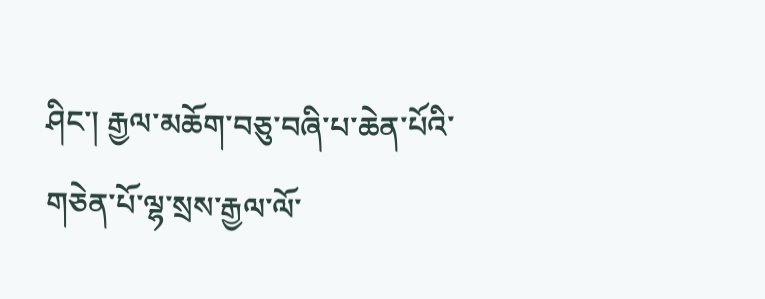ཤིང་། རྒྱལ་མཆོག་བཅུ་བཞི་པ་ཆེན་པོའི་གཅེན་པོ་ལྷ་སྲས་རྒྱལ་ལོ་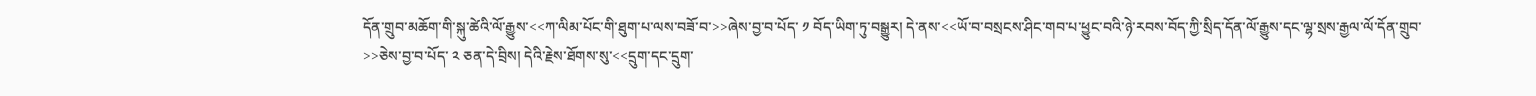དོན་གྲུབ་མཆོག་གི་སྐུ་ཚེའི་ལོ་རྒྱུས་<<ཀ་ལིམ་པོང་གི་ཐུག་པ་ལས་བཟོ་བ་>>ཞེས་བྱ་བ་པོད་ ༡ བོད་ཡིག་ཏུ་བསྒྱུར། དེ་ནས་<<ཡོ་བ་བསྲངས་ཤིང་གབ་པ་ཕྱུང་བའི་ཉེ་རབས་བོད་ཀྱི་སྲིད་དོན་ལོ་རྒྱུས་དང་ལྷ་སྲས་རྒྱལ་ལོ་དོན་གྲུབ་>>ཅེས་བྱ་བ་པོད་ ༢ ཅན་དེ་བྲིས། དེའི་རྗེས་ཐོགས་སུ་<<དྲུག་དང་དྲུག་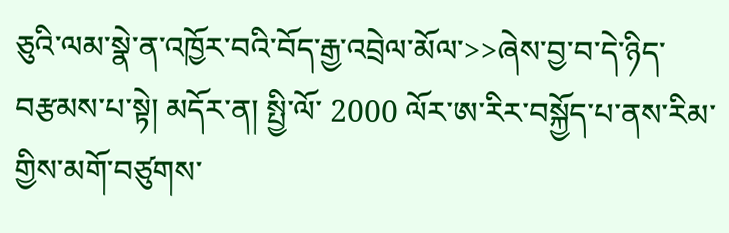ཅུའི་ལམ་སྣེ་ན་འཁྱོར་བའི་བོད་རྒྱ་འབྲེལ་མོལ་>>ཞེས་བྱ་བ་དེ་ཉིད་བརྩམས་པ་སྟེ། མདོར་ན། སྤྱི་ལོ་ 2000 ལོར་ཨ་རིར་བསྐྱོད་པ་ནས་རིམ་གྱིས་མགོ་བཙུགས་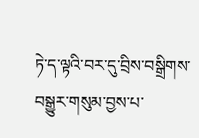ཏེ་ད་ལྟའི་བར་དུ་བྲིས་བསྒྲིགས་བསྒྱུར་གསུམ་བྱས་པ་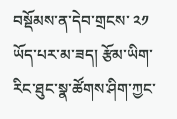བསྡོམས་ན་དེབ་གྲངས་ ༢༡ ཡོད་པར་མ་ཟད། རྩོམ་ཡིག་རིང་ཐུང་སྣ་ཚོགས་ཤིག་ཀྱང་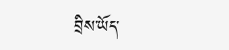བྲིས་ཡོད་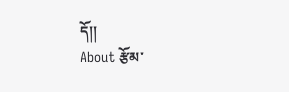དོ།།
About རྩོམ་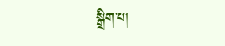སྒྲིག་པ།